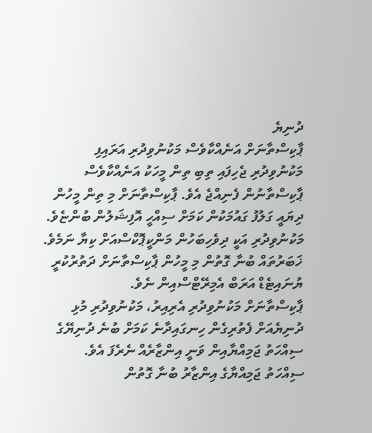ދުނިޔެ
ޕާކިސްތާނަށް އަނެއްކާވެސް މަކުނުވިދުރި އަރައިފި
މަކުނުވިދުރި ޖެހިފައި ތިބި ތިން މީހަކު އަނެއްކާވެސް ޕާކިސްތާނުން ފެނިއްޖެ އެވެ. ޕާކިސްތާނަށް މި ތިން މީހުން ދިޔައީ ގަލުފު ގައުމަކުން ކަމަށް ސިއްހީ އޮފިޝަލުން ބުންޏެވެ. މަކުނުވިދުރި އަކީ ދިވެހިބަހުން މަންކީޕޮކްސްއަށް ކިޔާ ނަމެވެ.
ޚަބަރުތައް ބުނާ ގޮތުން މި މީހުން ޕާކިސްތާނަށް ދަތުރުކުރީ ޔުނައިޓެޑް އަރަބް އެމިރޭޓްސްއިން ނެވެ.
ޕާކިސްތާނަށް މަކުނުވިދުރި އެރިއިރު، މަކުނުވިދުރި މުޅި ދުނިޔެއަށް ފެތުރިގެން ހިނގައިދާނެ ކަމަށް ބުނެ ދުނިޔޭގެ ސިއްހަތު ޖަމިއްޔާއިން ވަނީ އިންޒާރެއް ނެރެފަ އެވެ.
ސިއްހަތު ޖަމިއްޔާގެ އިންޒާރު ބުނާ ގޮތުން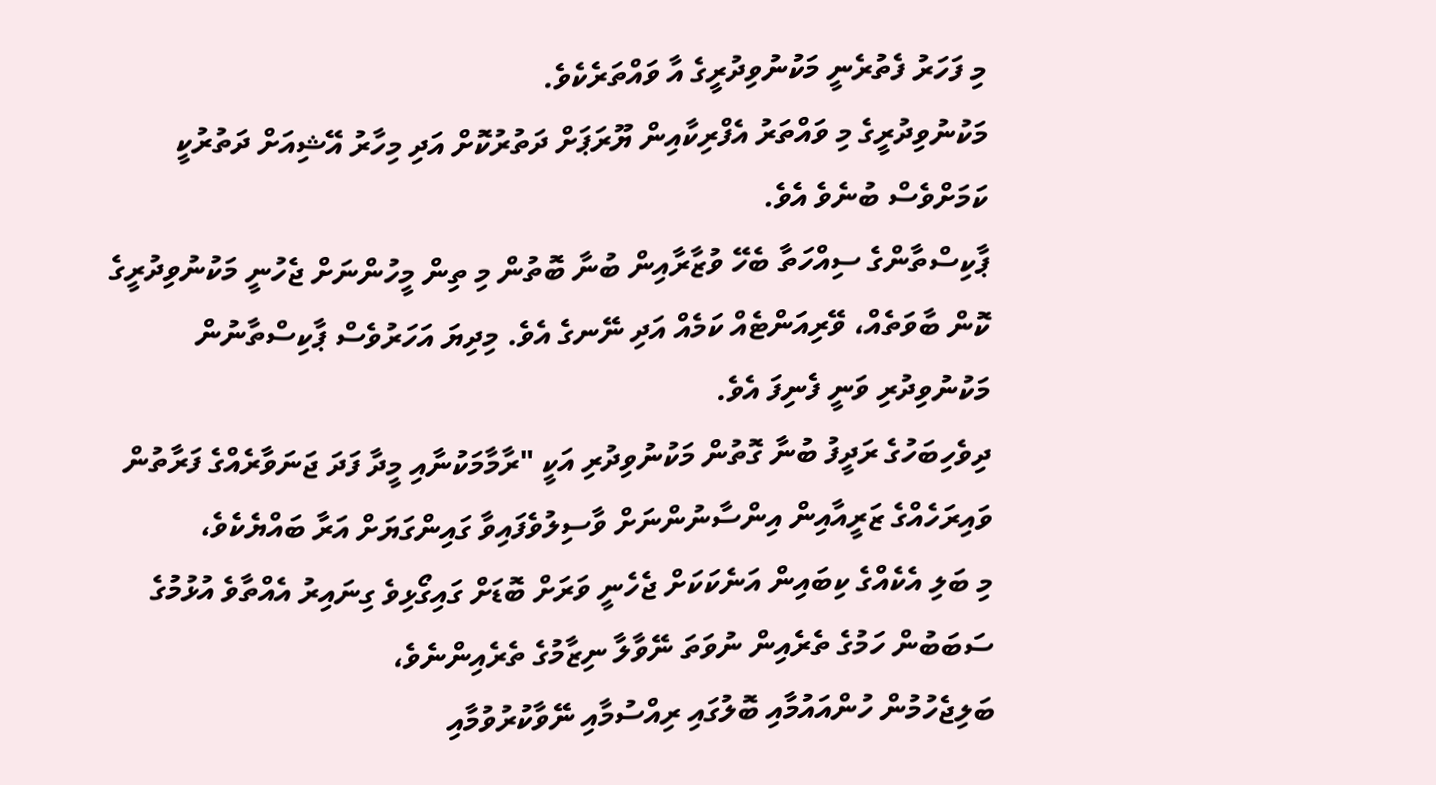މި ފަހަރު ފެތުރެނީ މަކުނުވިދުރީގެ އާ ވައްތަރެކެވެ.
މަކުނުވިދުރީގެ މި ވައްތަރު އެފްރިކާއިން ޔޫރަޕަށް ދަތުރުކޮށް އަދި މިހާރު އޭޝިއަށް ދަތުރުކީ ކަމަށްވެސް ބުނެވެ އެވެ.
ޕާކިސްތާންގެ ސިއްހަތާ ބެހޭ ވުޒާރާއިން ބުނާ ބޮތުން މި ތިން މީހުންނަށް ޖެހުނީ މަކުނުވިދުރީގެ ކޮން ބާވަތެއް، ވޭރިއަންޓެއް ކަމެއް އަދި ނޭނގެ އެވެ. މިދިޔަ އަހަރުވެސް ޕާކިސްތާނުން މަކުނުވިދުރި ވަނީ ފެނިފަ އެވެ.
ދިވެހިބަހުގެ ރަދީފު ބުނާ ގޮތުން މަކުނުވިދުރި އަކީ "ރާމާމަކުނާއި މީދާ ފަދަ ޖަނަވާރެއްގެ ފަރާތުން ވައިރަހެއްގެ ޒަރީއާއިން އިންސާނުންނަށް ވާސިލުވެފައިވާ ގައިންގަޔަށް އަރާ ބައްޔެކެވެ،
މި ބަލި އެކެއްގެ ކިބައިން އަނެކަކަށް ޖެހެނީ ވަރަށް ބޮޑަށް ގައިގޯޅިވެ ގިނައިރު އެއްތާވެ އުޅުމުގެ ސަބަބުން ހަމުގެ ތެރެއިން ނުވަތަ ނޭވާލާ ނިޒާމުގެ ތެރެއިންނެވެ،
ބަލިޖެހުމުން ހުންއައުމާއި ބޮލުގައި ރިއްސުމާއި ނޭވާކުރުވުމާއި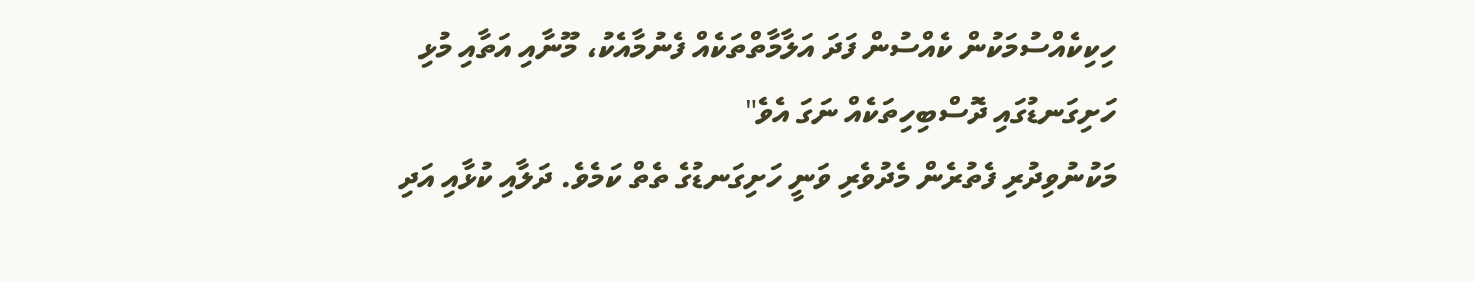ހިކިކެއްސުމަކުން ކެއްސުން ފަދަ އަލާމާތްތަކެއް ފެނުމާއެކު، މޫނާއި އަތާއި މުޅި ހަށިގަނޑުގައި ދޮސްބިހިތަކެއް ނަގަ އެވެ"
މަކުނުވިދުރި ފެތުރެން މެދުވެރި ވަނީ ހަށިގަނޑުގެ ތެތް ކަމެވެ. ދަލާއި ކުޅާއި އަދި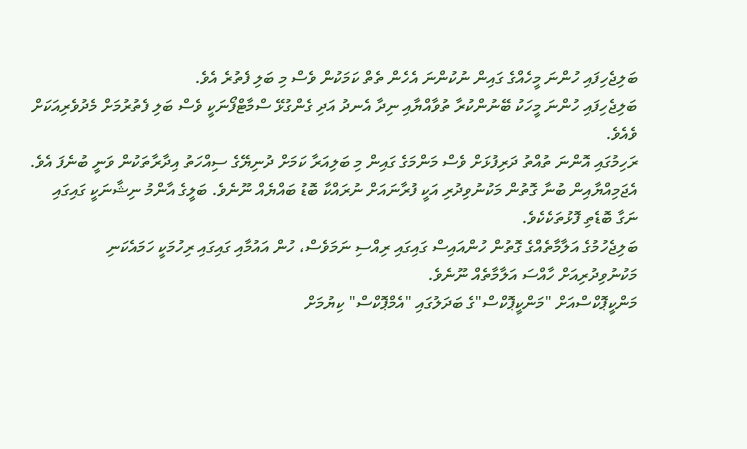ބަލިޖެހިފައި ހުންނަ މީހެއްގެ ގައިން ނުކުންނަ އެހެން ތެތް ކަމަކުން ވެސް މި ބަލި ފެތުރެ އެވެ.
ބަލިޖެހިފައި ހުންނަ މީހަކު ބޭނުންކުރާ ތުވާއްޔާއި ނިދާ އެނދު އަދި ގެންގުޅޭ ސްމާޓްފޯނަކީ ވެސް ބަލި ފެތުރުމަށް މެދުވެރިއަކަށް ވެއެވެ.
ރަހިމުގައި އޮންނަ ތުއްތު ދަރިފުޅަށް ވެސް މަންމަގެ ގައިން މި ބަލިއަރާ ކަމަށް ދުނިޔޭގެ ސިއްހަތު އިދާރާތަކުން ވަނީ ބުނެފަ އެވެ.
އެޖަމިއްޔާއިން ބުނާ ގޮތުން މަކުނުވިދުރި އަކީ ފުރާނައަށް ނުރައްކާ ބޮޑު ބައްޔެއް ނޫނެވެ. ބަލީގެ އާންމު ނިޝާނަކީ ގައިގައި ނަގާ ބޮޑެތި ފޮޅުތަކެކެވެ.
ބަލިޖެހުމުގެ އަލާމާތެއްގެ ގޮތުން ހުންއައިސް ގައިގައި ރިއްސި ނަމަވެސް، ހުން އައުމާއި ގައިގައި ރިހުމަކީ ހަމައެކަނި މަކުނުވިދުރިއަށް ހާއްސަ އަލާމާތެއް ނޫނެވެ.
މަންކީޕޮކްސްއަށް "މަންކީޕޮކްސް"ގެ ބަދަލުގައި "އެމްޕޮކްސް" ކިޔުމަށް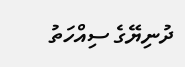ދުނިޔޭގެ ސިއްހަތު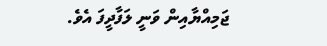ޖަމިއްޔާއިން ވަނީ ލަފާދީފަ އެވެ.